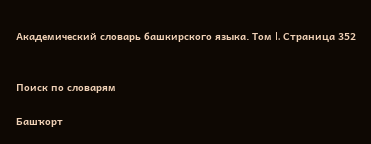Академический словарь башкирского языка. Том I. Страница 352


Поиск по словарям

Башҡорт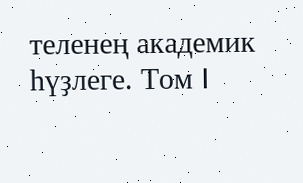теленең академик һүҙлеге. Том I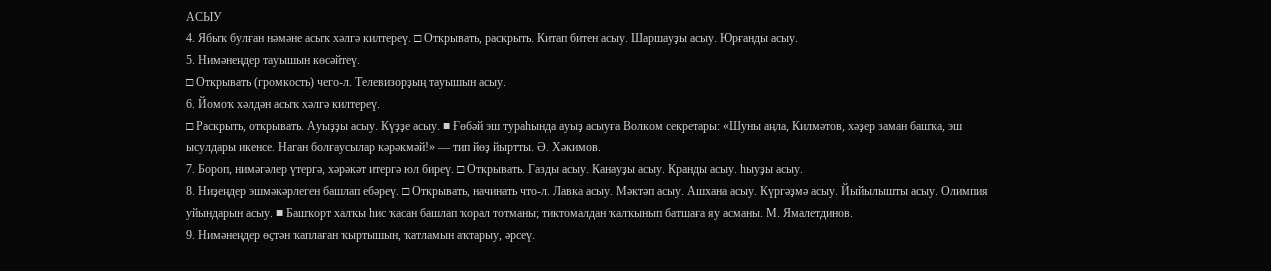АСЫУ
4. Ябыҡ булған нәмәне асыҡ хәлгә килтереү. □ Открывать, раскрыть. Китап битен асыу. Шаршауҙы асыу. Юрғанды асыу.
5. Нимәнеңдер тауышын көсәйтеү.
□ Открывать (громкость) чего-л. Телевизорҙың тауышын асыу.
6. Йомоҡ хәлдән асыҡ хәлгә килтереү.
□ Раскрыть, открывать. Ауыҙҙы асыу. Күҙҙе асыу. ■ Ғөбәй эш тураһында ауыҙ асыуға Волком секретары: «Шуны аңла, Килмәтов, хәҙер заман башҡа, эш ысулдары икенсе. Наган болғаусылар кәрәкмәй!» — тип йөҙ йыртты. Ә. Хәкимов.
7. Бороп, нимәгәлер үтергә, хәрәкәт итергә юл биреү. □ Открывать. Газды асыу. Канауҙы асыу. Кранды асыу. һыуҙы асыу.
8. Ниҙеңдер эшмәкәрлеген башлап ебәреү. □ Открывать, начинать что-л. Лавка асыу. Мәктәп асыу. Ашхана асыу. Күргәҙмә асыу. Йыйылышты асыу. Олимпия уйындарын асыу. ■ Башҡорт халҡы һис ҡасан башлап ҡорал тотманы; тиктомалдан ҡалҡынып батшаға яу асманы. М. Ямалетдинов.
9. Нимәнеңдер өҫтән ҡаплаған ҡыртышын, ҡатламын аҡтарыу, әрсеү.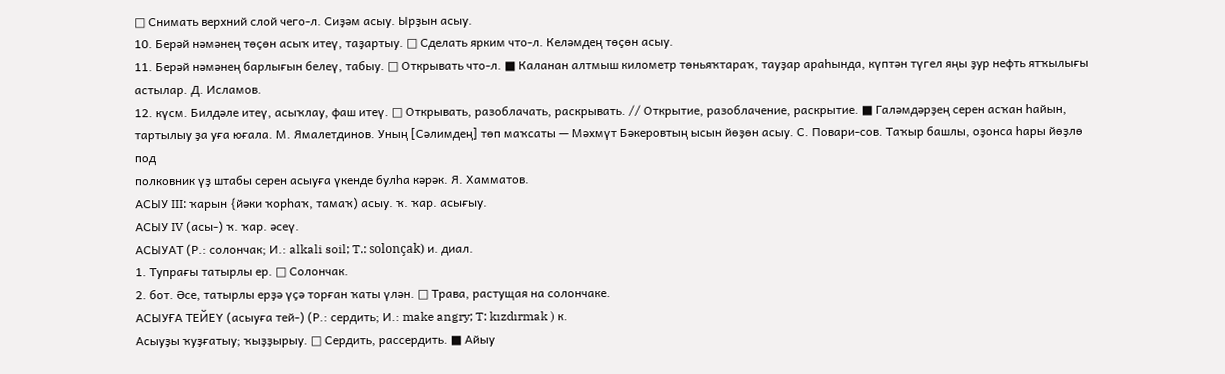□ Снимать верхний слой чего-л. Сиҙәм асыу. Ырҙын асыу.
10. Берәй нәмәнең төҫөн асыҡ итеү, таҙартыу. □ Сделать ярким что-л. Келәмдең төҫөн асыу.
11. Берәй нәмәнең барлығын белеү, табыу. □ Открывать что-л. ■ Каланан алтмыш километр төньяҡтараҡ, тауҙар араһында, күптән түгел яңы ҙур нефть ятҡылығы астылар. Д. Исламов.
12. күсм. Билдәле итеү, асыҡлау, фаш итеү. □ Открывать, разоблачать, раскрывать. // Открытие, разоблачение, раскрытие. ■ Галәмдәрҙең серен асҡан һайын, тартылыу ҙа уға юғала. М. Ямалетдинов. Уның [Сәлимдең] төп маҡсаты — Мәхмүт Бәкеровтың ысын йөҙөн асыу. С. Повари-сов. Таҡыр башлы, оҙонса һары йөҙлө под
полковник үҙ штабы серен асыуға үкенде булһа кәрәк. Я. Хамматов.
АСЫУ III: ҡарын {йәки ҡорһаҡ, тамаҡ) асыу. ҡ. ҡар. асығыу.
АСЫУ IV (асы-) ҡ. ҡар. әсеү.
АСЫУАТ (Р.: солончак; И.: alkali soil; T.: solonçak) и. диал.
1. Тупрағы татырлы ер. □ Солончак.
2. бот. Әсе, татырлы ерҙә үҫә торған ҡаты үлән. □ Трава, растущая на солончаке.
АСЫУҒА ТЕЙЕҮ (асыуға тей-) (Р.: сердить; И.: make angry; T: kızdırmak ) к.
Асыуҙы ҡуҙғатыу; ҡыҙҙырыу. □ Сердить, рассердить. ■ Айыу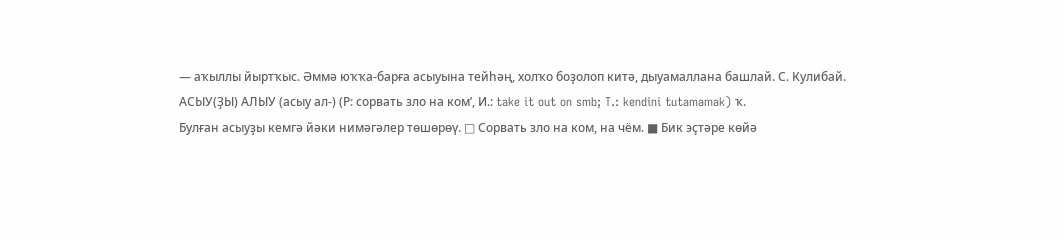— аҡыллы йыртҡыс. Әммә юҡҡа-барға асыуына тейһәң, холҡо боҙолоп китә, дыуамаллана башлай. С. Кулибай.
АСЫУ(ҘЫ) АЛЫУ (асыу ал-) (Р: сорвать зло на ком’, И.: take it out on smb; T.: kendini tutamamak) ҡ.
Булған асыуҙы кемгә йәки нимәгәлер төшөрөү. □ Сорвать зло на ком, на чём. ■ Бик эҫтәре көйә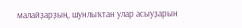малайҙарҙың, шунлыҡтан улар асыуҙарын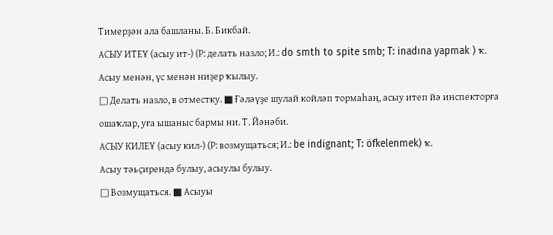Тимерҙән ала башланы. Б. Бикбай.
АСЫУ ИТЕҮ (асыу ит-) (Р: делать назло; И.: do smth to spite smb; T: inadına yapmak ) ҡ.
Асыу менән, үс менән ниҙер ҡылыу.
□ Делать назло, в отместку. ■ Ғәләүҙе шулай койләп тормаһаң, асыу итеп йә инспекторға ошаҡлар, уға ышаныс бармы ни. Т. Йәнәби.
АСЫУ КИЛЕҮ (асыу кил-) (Р: возмущаться; И.: be indignant; T: öfkelenmek) ҡ.
Асыу тәьҫирендә булыу, асыулы булыу.
□ Возмущаться. ■ Асыуы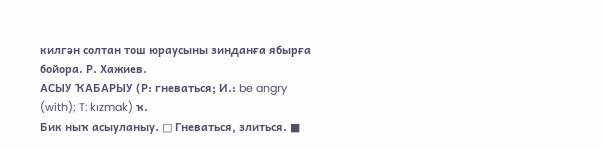килгән солтан тош юраусыны зинданға ябырға бойора. Р. Хажиев.
АСЫУ ҠАБАРЫУ (Р: гневаться; И.: be angry (with); T: kızmak) ҡ.
Бик ныҡ асыуланыу. □ Гневаться, злиться. ■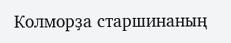Колморҙа старшинаның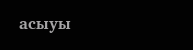асыуы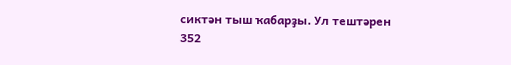сиктән тыш ҡабарҙы. Ул тештәрен
352